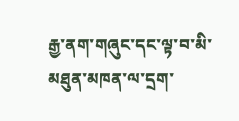རྒྱ་ནག་གཞུང་དང་ལྟ་བ་མི་མཐུན་མཁན་ལ་དྲག་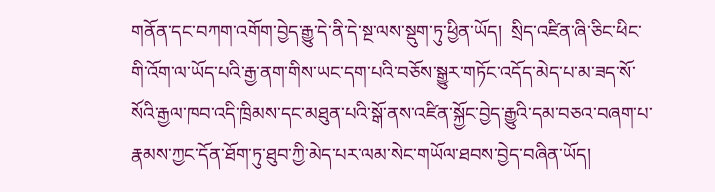གནོན་དང་བཀག་འགོག་བྱེད་རྒྱུ་དེ་ནི་དེ་སྔ་ལས་སྡུག་ཏུ་ཕྱིན་ཡོད།  སྲིད་འཛིན་ཞི་ཅིང་ཕིང་གི་འོག་ལ་ཡོད་པའི་རྒྱ་ནག་གིས་ཡང་དག་པའི་བཅོས་སྒྱུར་གཏོང་འདོད་མེད་པ་མ་ཟད་སོ་སོའི་རྒྱལ་ཁབ་འདི་ཁྲིམས་དང་མཐུན་པའི་སྒོ་ནས་འཛིན་སྐྱོང་བྱེད་རྒྱུའི་དམ་བཅའ་བཞག་པ་རྣམས་ཀྱང་དོན་ཐོག་ཏུ་ཐུབ་ཀྱི་མེད་པར་ལམ་སེང་གཡོལ་ཐབས་བྱེད་བཞིན་ཡོད།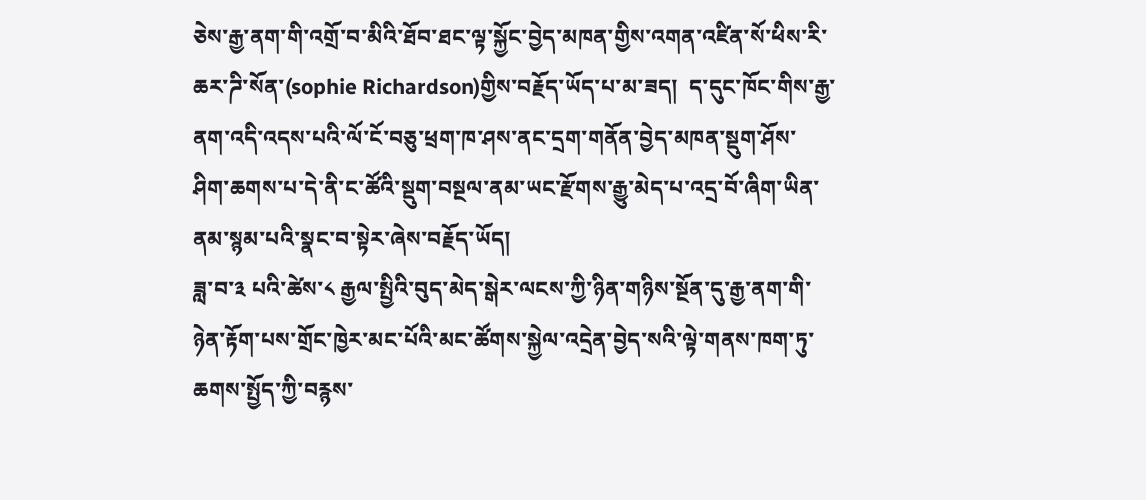ཅེས་རྒྱ་ནག་གི་འགྲོ་བ་མིའི་ཐོབ་ཐང་ལྟ་སྐྱོང་བྱེད་མཁན་གྱིས་འགན་འཛིན་སོ་ཕིས་རི་ཆར་ཌི་སོན་(sophie Richardson)གྱིས་བརྗོད་ཡོད་པ་མ་ཟད།  ད་དུང་ཁོང་གིས་རྒྱ་ནག་འདི་འདས་པའི་ལོ་ངོ་བཅུ་ཕྲག་ཁ་ཤས་ནང་དྲག་གནོན་བྱེད་མཁན་སྡུག་ཤོས་ཤིག་ཆགས་པ་དེ་ནི་ང་ཚོའི་སྡུག་བསྔལ་ནམ་ཡང་རྫོགས་རྒྱུ་མེད་པ་འདྲ་བོ་ཞིག་ཡིན་ནམ་སྙམ་པའི་སྣང་བ་སྟེར་ཞེས་བརྗོད་ཡོད།
ཟླ་བ་༣ པའི་ཚེས་༨ རྒྱལ་སྤྱིའི་བུད་མེད་སྒེར་ལངས་ཀྱི་ཉིན་གཉིས་སྔོན་དུ་རྒྱ་ནག་གི་ཉེན་རྟོག་པས་གྲོང་ཁྱེར་མང་པོའི་མང་ཚོགས་སྐྱེལ་འདྲེན་བྱེད་སའི་ལྟེ་གནས་ཁག་ཏུ་ཆགས་སྤྱོད་ཀྱི་བརྙས་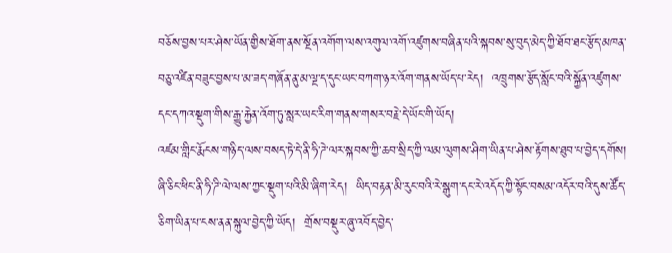བཅོས་བྱས་པར་ཤེས་ཡོན་གྱིས་ཐོག་ནས་སྔོན་འགོག་ལས་འགུལ་འགོ་འཛུགས་བཞིན་པའི་སྐབས་སུ་བུད་མེད་ཀྱི་ཐོབ་ཐང་རྩོད་མཁན་བཅུ་འཛིན་བཟུང་བྱས་པ་མ་ཟད་གཞོན་ནུ་མ་ལྔ་ད་དུང་ཡང་བཀག་ཉར་འོག་གནས་ཡོད་པ་རེད།  འཁྲུགས་རྩོད་སློང་བའི་སྐྱོན་འཛུགས་དང་དཀའ་སྡུག་གིས་རྒྱུ་རྐྱེན་འོག་ཏུ་སླར་ཡང་རིག་གནས་གསར་བརྗེ་དེ་ཡོང་གི་ཡོད།
འཛམ་གླིང་རྨོངས་གཉིད་ལས་བསད་ཏེ་དེ་ནི་ཧི་ཌེ་ལར་སྐབས་ཀྱི་ཆབ་སྲིད་ཀྱི་ལམ་ལུགས་ཤིག་ཡིན་པ་ཤེས་རྟོགས་ཐུབ་པ་བྱེད་དགོས།  ཞི་ཅིང་ཕིང་ནི་ཧི་ཌི་ལེ་ལས་ཀྱང་སྡུག་པའི་མི་ཞིག་རེད།  ཡིད་བརྟན་མི་རུང་བའི་རེ་སྒུག་དང་རེ་འདོད་ཀྱི་སྟོང་བསམ་འདོར་བའི་དུས་ཚོད་ཅིག་ཡིན་པ་ངས་ནན་སྐུལ་བྱེད་ཀྱི་ཡོད།  གྲོས་བསྡུར་ཞུ་འབོད་བྱེད་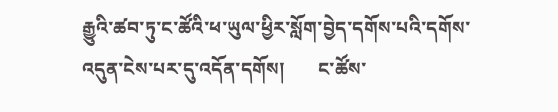རྒྱུའི་ཚབ་ཏུ་ང་ཚོའི་ཕ་ཡུལ་ཕྱིར་སློག་བྱེད་དགོས་པའི་དགོས་འདུན་ངེས་པར་དུ་འདོན་དགོས།       ང་ཚོས་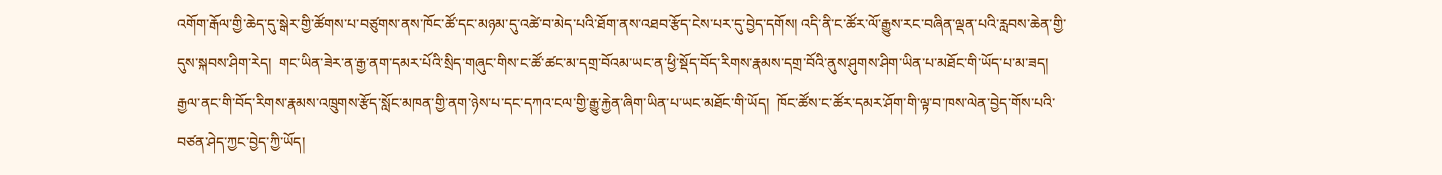འགོག་རྒོལ་གྱི་ཆེད་དུ་སྒེར་གྱི་ཚོགས་པ་བཙུགས་ནས་ཁོང་ཚོ་དང་མཉམ་དུ་འཚེ་བ་མེད་པའི་ཐོག་ནས་འཐབ་རྩོད་ངེས་པར་དུ་བྱེད་དགོས། འདི་ནི་ང་ཚོར་ལོ་རྒྱུས་རང་བཞིན་ལྡན་པའི་རླབས་ཆེན་གྱི་དུས་སྐབས་ཤིག་རེད།  གང་ཡིན་ཟེར་ན་རྒྱ་ནག་དམར་པོའི་སྲིད་གཞུང་གིས་ང་ཚོ་ཚང་མ་དགྲ་བོའམ་ཡང་ན་ཕྱི་སྡོད་བོད་རིགས་རྣམས་དགྲ་བོའི་ནུས་ཤུགས་ཤིག་ཡིན་པ་མཐོང་གི་ཡོད་པ་མ་ཟད།  རྒྱལ་ནང་གི་བོད་རིགས་རྣམས་འཁྲུགས་རྩོད་སློང་མཁན་གྱི་ནག་ཉེས་པ་དང་དཀའ་ངལ་གྱི་རྒྱུ་རྐྱེན་ཞིག་ཡིན་པ་ཡང་མཐོང་གི་ཡོད།  ཁོང་ཚོས་ང་ཚོར་དམར་ཤོག་གི་ལྟ་བ་ཁས་ལེན་བྱེད་གོས་པའི་བཙན་ཤེད་ཀྱང་བྱེད་ཀྱི་ཡོད།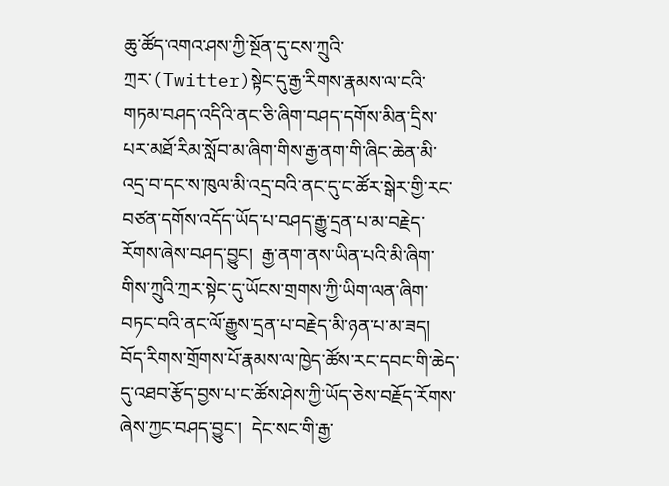ཆུ་ཚོད་འགའ་ཤས་ཀྱི་སྔོན་དུ་ངས་ཀྲུའི་ཀྲར་(Twitter)སྟེང་དུ་རྒྱ་རིགས་རྣམས་ལ་ངའི་གཏམ་བཤད་འདིའི་ནང་ཅི་ཞིག་བཤད་དགོས་མིན་དྲིས་པར་མཐོ་རིམ་སློབ་མ་ཞིག་གིས་རྒྱ་ནག་གི་ཞིང་ཆེན་མི་འདྲ་བ་དང་ས་ཁུལ་མི་འདྲ་བའི་ནང་དུ་ང་ཚོར་སྒེར་གྱི་རང་བཙན་དགོས་འདོད་ཡོད་པ་བཤད་རྒྱུ་དྲན་པ་མ་བརྗེད་རོགས་ཞེས་བཤད་བྱུང།  རྒྱ་ནག་ནས་ཡིན་པའི་མི་ཞིག་གིས་ཀྲུའི་ཀྲར་སྟེང་དུ་ཡོངས་གྲགས་ཀྱི་ཡིག་ལན་ཞིག་བཏང་བའི་ནང་ལོ་རྒྱུས་དྲན་པ་བརྗེད་མི་ཉན་པ་མ་ཟད། བོད་རིགས་གྲོགས་པོ་རྣམས་ལ་ཁྱེད་ཚོས་རང་དབང་གི་ཆེད་དུ་འཐབ་རྩོད་བྱས་པ་ང་ཚོས་ཤེས་ཀྱི་ཡོད་ཅེས་བརྗོད་རོགས་ཞེས་ཀྱང་བཤད་བྱུང་།  དེང་སང་གི་རྒྱ་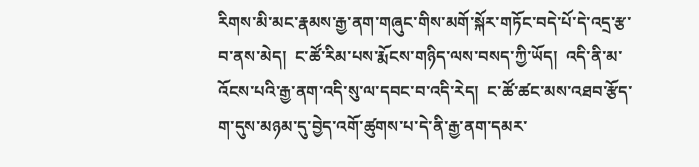རིགས་མི་མང་རྣམས་རྒྱ་ནག་གཞུང་གིས་མགོ་སྐོར་གཏོང་བདེ་པོ་དེ་འདྲ་རྩ་བ་ནས་མེད།  ང་ཚོ་རིམ་པས་རྨོངས་གཉིད་ལས་བསད་ཀྱི་ཡོད།  འདི་ནི་མ་འོངས་པའི་རྒྱ་ནག་འདི་སུ་ལ་དབང་བ་འདི་རེད།  ང་ཚོ་ཚང་མས་འཐབ་རྩོད་ག་དུས་མཉམ་དུ་བྱེད་འགོ་ཚུགས་པ་དེ་ནི་རྒྱ་ནག་དམར་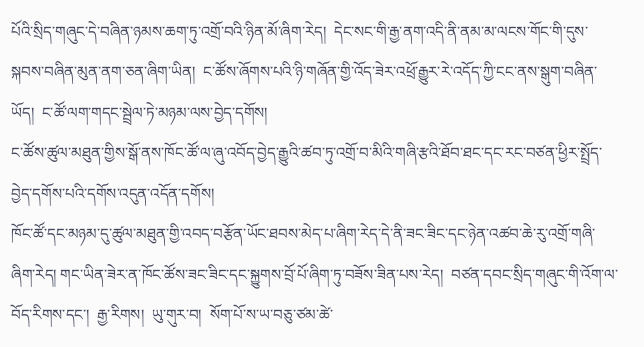པོའི་སྲིད་གཞུང་དེ་བཞིན་ཉམས་ཆག་ཏུ་འགྲོ་བའི་ཉིན་མོ་ཞིག་རེད།  དེང་སང་གི་རྒྱ་ནག་འདི་ནི་ནམ་མ་ལངས་གོང་གི་དུས་སྐབས་བཞིན་མུན་ནག་ཅན་ཞིག་ཡིན།  ང་ཚོས་ཞོགས་པའི་ཉི་གཞོན་གྱི་འོད་ཟེར་འཕྲོ་རྒྱུར་རེ་འདོད་ཀྱི་ངང་ནས་སྒུག་བཞིན་ཡོད།  ང་ཚོ་ལག་གདང་སྦྲེལ་ཏེ་མཉམ་ལས་བྱེད་དགོས།
ང་ཚོས་ཚུལ་མཐུན་གྱིས་སྒོ་ནས་ཁོང་ཚོ་ལ་ཞུ་འབོད་བྱེད་རྒྱུའི་ཚབ་ཏུ་འགྲོ་བ་མིའི་གཞི་རྩའི་ཐོབ་ཐང་དང་རང་བཙན་ཕྱིར་སྤྲོད་བྱེད་དགོས་པའི་དགོས་འདུན་འདོན་དགོས།
ཁོང་ཚོ་དང་མཉམ་དུ་ཚུལ་མཐུན་གྱི་འབད་བརྩོན་ཡོང་ཐབས་མེད་པ་ཞིག་རེད་དེ་ནི་ཟང་ཟིང་དང་ཉེན་འཚབ་ཆེ་རུ་འགྲོ་གཞི་ཞིག་རེད། གང་ཡིན་ཟེར་ན་ཁོང་ཚོས་ཟང་ཟིང་དང་སྐྱུགས་བྲོ་པོ་ཞིག་ཏུ་བཟོས་ཟིན་པས་རེད།  བཙན་དབང་སྲིད་གཞུང་གི་འོག་ལ་བོད་རིགས་དང་།  རྒྱ་རིགས།  ཡུ་གུར་བ།  སོག་པོ་ས་ཡ་བཅུ་ཙམ་ཚེ་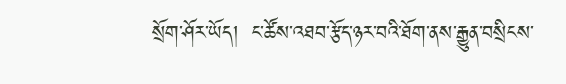སྲོག་ཤོར་ཡོད།  ང་ཚོས་འཐབ་རྩོད་ཉར་བའི་ཐོག་ནས་རྒྱུན་བསྲིངས་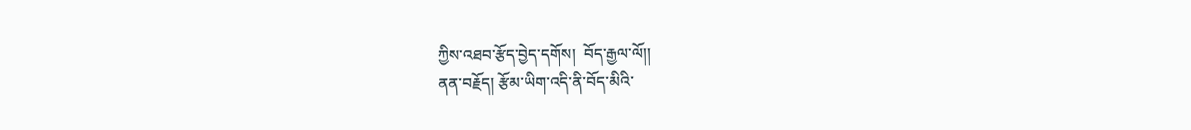ཀྱིས་འཐབ་རྩོད་བྱེད་དགོས།  བོད་རྒྱལ་ལོ།།
ནན་བརྗོད། རྩོམ་ཡིག་འདི་ནི་བོད་མིའི་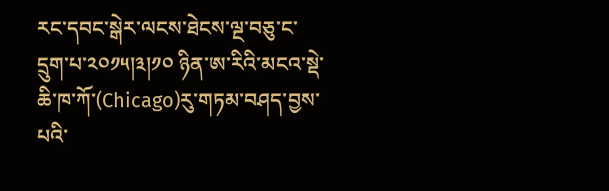རང་དབང་སྒེར་ལངས་ཐེངས་ལྔ་བཅུ་ང་དྲུག་པ་༢༠༡༥།༣།༡༠ ཉིན་ཨ་རིའི་མངའ་སྡེ་ཆི་ཁ་ཀོ་(Chicago)རུ་གཏམ་བཤད་བྱས་པའི་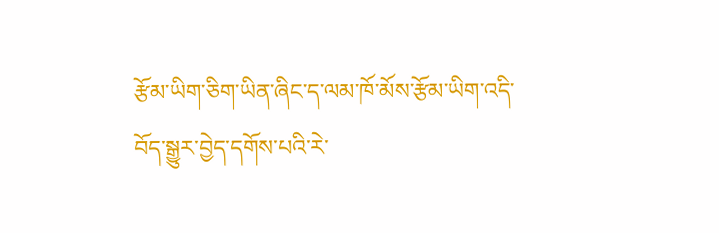རྩོམ་ཡིག་ཅིག་ཡིན་ཞིང་ད་ལམ་ཁོ་མོས་རྩོམ་ཡིག་འདི་བོད་སྒྱུར་བྱེད་དགོས་པའི་རེ་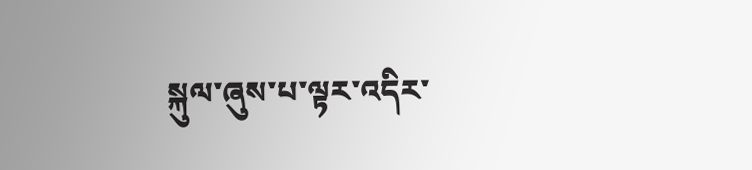སྐུལ་ཞུས་པ་ལྟར་འདིར་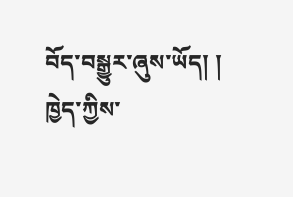བོད་བསྒྱུར་ཞུས་ཡོད། །
ཁྱེད་ཀྱིས་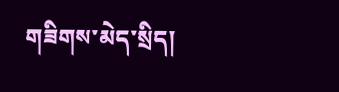གཟིགས་མེད་སྲིད།